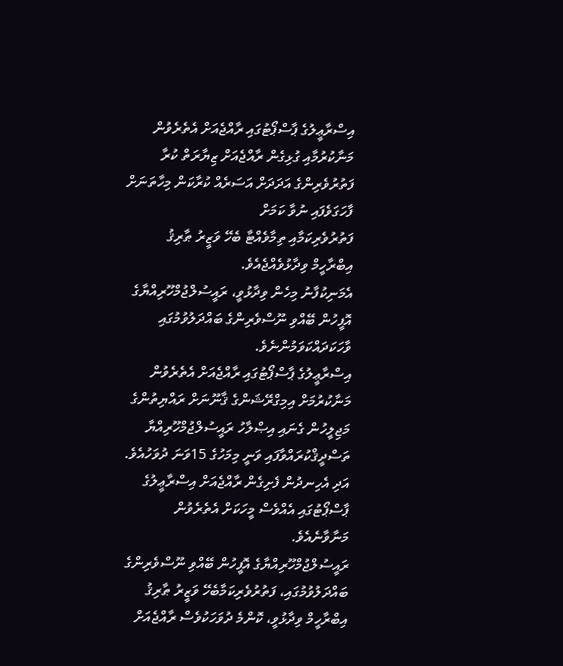އިސްރާޢީލުގެ ޕާސްޕޯޓުގައި ރާއްޖެއަށް އެތެރެވުން މަނާކުރުމާއި ގުޅިގެން ރާއްޖެއަށް ޒިޔާރަތް ކުރާ ފަތުރުވެރިންގެ އަދަދަށް އަސަރެއް ކުރާކަން މިހާތަނަށް ފާހަގަވެފައި ނުވާ ކަމަށް
ފަތުރުވެރިކަމާއި ތިމާވެއްޓާ ބެހޭ ވަޒީރު ޠާރިޤު އިބްރާހީމް ވިދާޅުވެއްޖެއެވެ.
އެމަނިކުފާނު މިހެން ވިދާޅުވީ، ރައީސުލްޖުމްހޫރިއްޔާގެ އޮފީހުން ބޭއްވި ނޫސްވެރިންގެ ބައްދަލުވުމުގައި ވާހަކަދައްކަވަމުންނެވެ.
އިސްރާޢީލުގެ ޕާސްޕޯޓުގައި ރާއްޖެއަށް އެތެރެވުން މަނާކުރުމަށް އިމިގްރޭޝަންގެ ޤާނޫނަށް ރައްޔިތުންގެ މަޖިލީހުން ގެނައި އިޞްލާހު ރައީސުލްޖުމްހޫރިއްޔާ ތަސްދީޤްކުރައްވާފައި ވަނީ މިމަހުގެ 15ވަނަ ދުވަހުއެވެ. އަދި އެހިނދުން ފެށިގެން ރާއްޖެއަށް އިސްރާޢީލުގެ ޕާސްޕޯޓުގައި އެއްވެސް މީހަކަށް އެތެރެވުން މަނާވާނެއެވެ.
ރައީސުލްޖުމްހޫރިއްޔާގެ އޮފީހުން ބޭއްވި ނޫސްވެރިންގެ ބައްދަލުވުމުގައި، ފަތުރުވެރިކަމާބެހޭ ވަޒީރު ޠާރިޤު އިބްރާހީމް ވިދާޅުވީ، ކޮންމެ ދުވަހަކުވެސް ރާއްޖެއަށް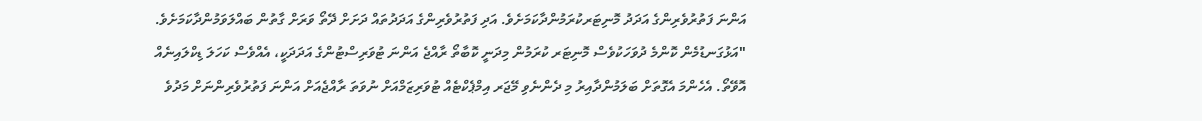އަންނަ ފަތުރުވެރިންގެ އަދަދު މޮނިޓަރކުރަމުންދާކަމަށެވެ. އަދި ފަތުރުވެރިންގެ އަދަދުތައް ދަށަށް ދޭތޯ ވަރަށް ގާތުން ބައްލަވަމުންދާކަމަށެވެ.
"އަޅުގަނޑުމެން ކޮންމެ ދުވަހަކުވެސް މޮނިޓަރ ކުރަމުން މިދަނީ ކޮބާތޯ ރާއްޖެ އަންނަ ޓުވަރިސްޓުންގެ އަދަދަކީ، އެއްވެސް ކަހަލަ ޑިކްލައިނެއް އޮވޭތޯ. އެހެންމަ އެގޮތަށް ބަލަމުންދާއިރު މި ދެންނެވި މޭޖަރ އިމްޕެކްޓެއް ޓުވަރިޒަމްއަށް ނުވަތަ ރާއްޖެއަށް އަންނަ ފަތުރުވެރިންނަށް މަދުވެ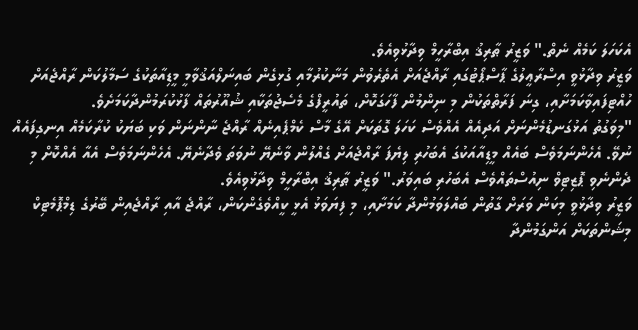އެކަހަލަ ކަމެއް ނެތް." ވަޒީރު ޠާރިޤު އިބްރާހީމް ވިދާޅުވިއެވެ.
ވަޒީރު ވިދާޅުވީ އިސްރާޢީލުގެ ޕާސްޕޯޓުގައި ރާއްޖެއަށް އެތެރެވުން މަނާކުރުމާއި ގުޅިގެން ބައިނަލްއަޤުވާމީ މީޑިއާތަކުގެ ސަމާލުކަން ރާއްޖެއަށް ހުއްޓިފައިވާކަމަށާއި، ގިނަ ފަރާތްތަކުން މި ނިންމުން ފާހަގަކޮށް، ތައުރީފްގެ މެސެޖުތަކާއި ޝުއޫރުތައް ފާޅުކުރަމުންދާކަމަށެވެ.
"މިވަގުތު އަޅުގަނޑުމެންނަށް އަދިއެއް އެއްވެސް ކަހަލަ ގޮތަކަށް އޭގެ މާސް ކެމްޕެއިނެއް ރާއްޖެ ނާންނަން ވަކި ބަޔަކު ކުރާކަމެއް އިނގިފައެއް ނުވޭ. އެހެންނަމަވެސް ބައެއް މީޑިއާއަކުގަ އެބަހުރި ލިޔެފަ ރާއްޖެއަށް ގެއްލުން ވާނެޔޭ ނުވަތަ ވެދާނެޔޭ. އެހެންނަމަވެސް އެއާ އެއްކޮށް މި ދެންނެވި ޕޮޒިޓިވް ނިއުސްތައްވެސް އެބަހުރި ބައިވަރު." ވަޒީރު ޠާރިޤު އިބްރާހީމް ވިދާޅުވިއެވެ.
ވަޒީރު ވިދާޅުވީ މިކަން ވަރަށް ގާތުން ބައްލަވަމުންދާ ކަމަށާއި، މި ފިޔަވަޅު އެޅީ ކީއްވެގެންކަން، ރާއްޖެ އާއި ރާއްޖެއިން ބޭރުގެ ޑިމްޕޮމެޓިކް މިޝަންތަކަށް އަންގަމުންދާ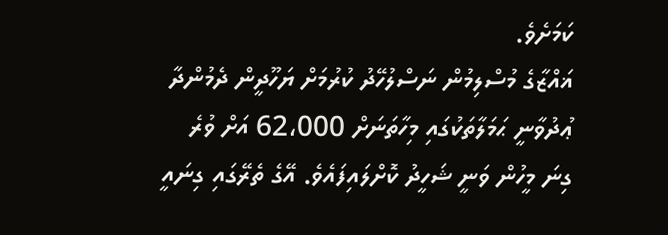ކަމަށެވެ.
ޣައްޒާގެ މުސްލިމުން ނަސްލުހޭދު ކުރުމަށް ޔަހޫދީން ދެމުންދާ ޢުދުވާނީ ޙަމަލާތަކުގައި މިހާތަނަށް 62،000 އަށް ވުރެ ގިނަ މީހުން ވަނީ ޝަހީދު ކޮށްލައިފައެވެ. އޭގެ ތެރޭގައި ގިނައީ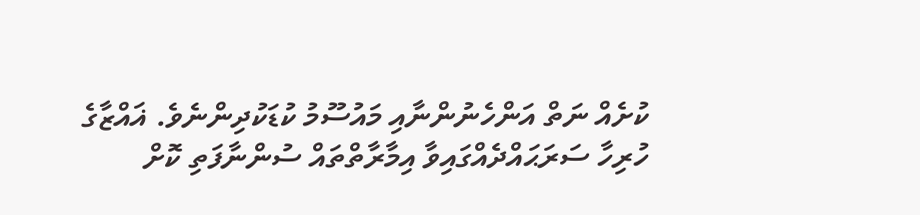ކުށެއް ނަތް އަންހެނުންނާއި މައުސޫމު ކުޑަކުދިންނެވެ. ޣައްޒާގެ ހުރިހާ ސަރަޙައްދެއްގައިވާ އިމާރާތްތައް ސުންނާފަތި ކޮށް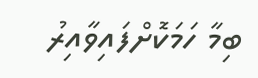ބިމާ ހަމަކޮށްފައިވާއިރު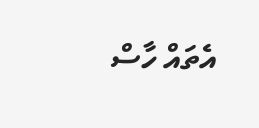އެތައް ހާސް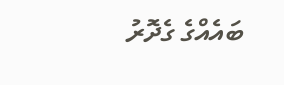ބައެއްގެ ގެދޮރު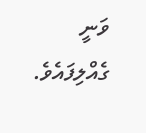ވަނީ ގެއްލިފައެވެ.